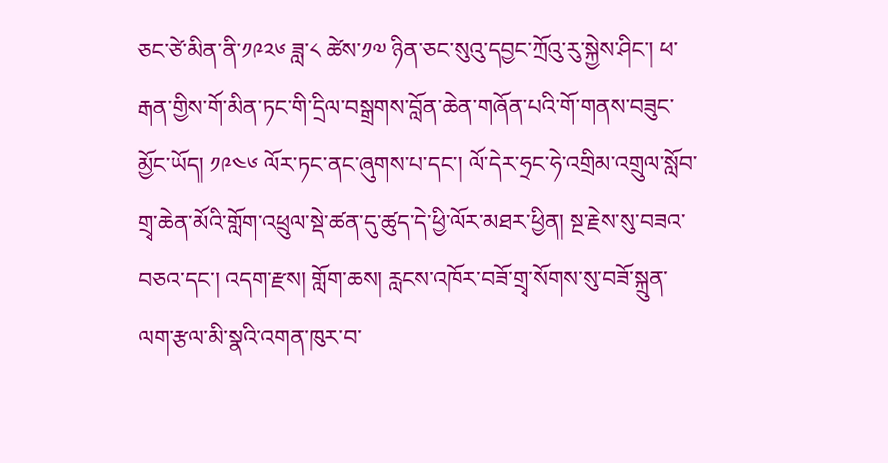ཅང་ཙེ་མིན་ནི་༡༩༢༦ ཟླ་༨ ཚེས་༡༧ ཉིན་ཅང་སུའུ་དབྱང་ཀྲོའུ་རུ་སྐྱེས་ཤིང་། ཕ་རྒན་གྱིས་གོ་མིན་ཏང་གི་དྲིལ་བསྒྲགས་བློན་ཆེན་གཞོན་པའི་གོ་གནས་བཟུང་མྱོང་ཡོད། ༡༩༤༦ ལོར་ཏང་ནང་ཞུགས་པ་དང་། ལོ་དེར་ཧྲང་ཧེ་འགྲིམ་འགྲུལ་སློབ་གྲྭ་ཆེན་མོའི་གློག་འཕྲུལ་སྡེ་ཚན་དུ་ཚུད་དེ་ཕྱི་ལོར་མཐར་ཕྱིན། སྔ་རྗེས་སུ་བཟའ་བཅའ་དང་། འདག་རྫས། གློག་ཆས། རླངས་འཁོར་བཟོ་གྲྭ་སོགས་སུ་བཟོ་སྐྲུན་ལག་རྩལ་མི་སྣའི་འགན་ཁུར་བ་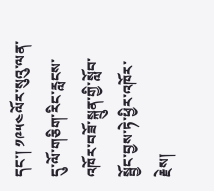དང་། ༡༩༥༤ལོར་སུའུ་ལན་དུ་ལོ་གཅིག་རིང་རླངས་འཁོར་བཟོ་སྐྲུན་གྱི་སློབ་སྦྱོང་བྱས་ཏེ་ཕྱིར་འཁོར་རྗེས།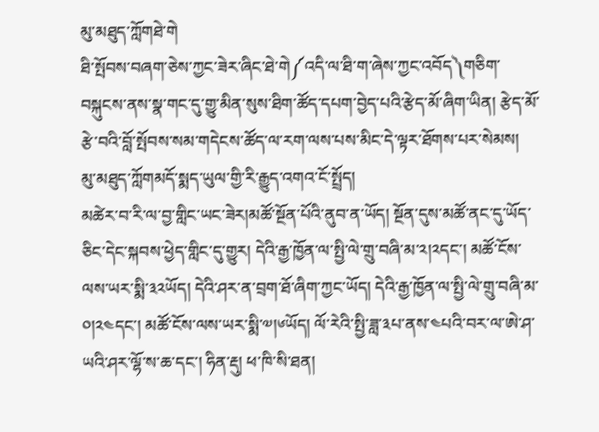མུ་མཐུད་ཀློགཐེ་གེ
ཐི་སྤོབས་བཞག་ཅེས་ཀྱང་ཟེར་ཞིང་ཐེ་གེ༼འདི་ལ་ཐི་ག་ཞེས་ཀྱང་འབོད༽གཅིག་བསྐུངས་ནས་སྣ་གང་དུ་གྱུ་མིན་སུས་ཐིག་ཚོད་དཔག་བྱེད་པའི་རྩེད་མོ་ཞིག་ཡིན། རྩེད་མོ་རྩེ་བའི་བློ་སྤོབས་སམ་གདེངས་ཚོད་ལ་རག་ལས་པས་མིང་དེ་ལྟར་ཐོགས་པར་སེམས།
མུ་མཐུད་ཀློགམདོ་སྨད་ཡུལ་གྱི་རི་རྒྱུད་འགའ་ངོ་སྤྲོད།
མཚེར་བ་རི་ལ་བྱ་གླིང་ཡང་ཟེར།མཚོ་སྔོན་པོའི་ནུབ་ན་ཡོད། སྔོན་དུས་མཚོ་ནང་དུ་ཡོད་ཅིང་དེང་སྐབས་ཕྱེད་གླིང་དུ་གྱུར། དེའི་རྒྱ་ཁྱོན་ལ་སྤྱི་ལེ་གྲུ་བཞི་མ་༢།༢དང་། མཚོ་ངོས་ལས་ཡར་སྨི་༣༢ཡོད། དེའི་ཤར་ན་བྲག་ཐོ་ཞིག་ཀྱང་ཡོད། དེའི་རྒྱ་ཁྱོན་ལ་སྤྱི་ལེ་གྲུ་བཞི་མ་༠།༢༤དང་། མཚོ་ངོས་ལས་ཡར་སྨི་༧།༦ཡོད། ལོ་རེའི་སྤྱི་ཟླ་༣པ་ནས་༤པའི་བར་ལ་ཨེ་ཤ་ཡའི་ཤར་ལྷོ་ས་ཆ་དང་། ཧིན་རྡུ། ཕ་ཁི་སི་ཐན།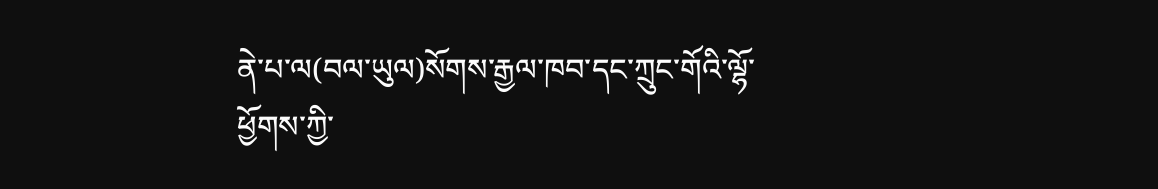ནེ་པ་ལ(བལ་ཡུལ)སོགས་རྒྱལ་ཁབ་དང་ཀྲུང་གོའི་ལྷོ་ཕྱོགས་ཀྱི་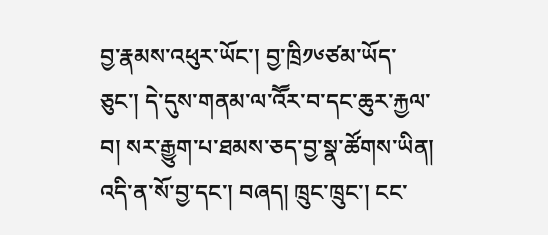བྱ་རྣམས་འཕུར་ཡོང་། བྱ་ཁྲི༡༦ཙམ་ཡོད་ཅུང་། དེ་དུས་གནམ་ལ་འཽར་བ་དང་ཆུར་རྐྱལ་བ། སར་རྒྱུག་པ་ཐམས་ཅད་བྱ་སྣ་ཚོགས་ཡིན། འདི་ན་སོ་བྱ་དང་། བཞད། ཁྲུང་ཁྲུང་། ངང་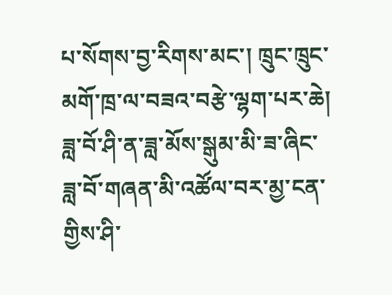པ་སོགས་བྱ་རིགས་མང་། ཁྲུང་ཁྲུང་མགོ་ཁྲ་ལ་བཟའ་བརྩེ་ལྷག་པར་ཆེ། ཟླ་བོ་ཤི་ན་ཟླ་མོས་སྒུམ་མི་ཟ་ཞིང་ཟླ་བོ་གཞན་མི་འཚོལ་བར་མྱ་ངན་གྱིས་ཤི་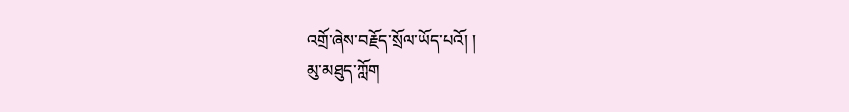འགྲོ་ཞེས་བརྗོད་སྲོལ་ཡོད་པའོ། །
མུ་མཐུད་ཀློག